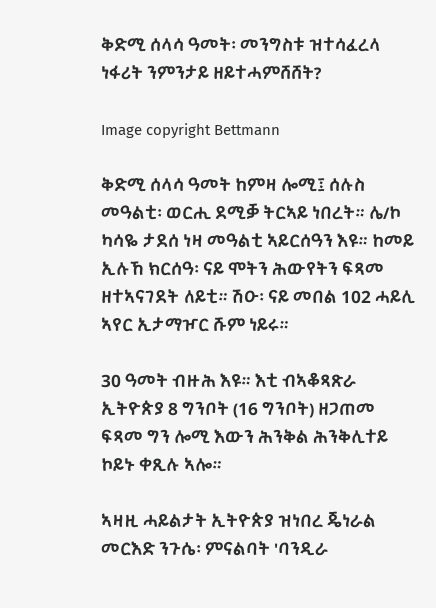ቅድሚ ሰላሳ ዓመት፡ መንግስቱ ዝተሳፈረላ ነፋሪት ንምንታይ ዘይተሓምሸሸት?

Image copyright Bettmann

ቅድሚ ሰላሳ ዓመት ከምዛ ሎሚ፤ ሰሉስ መዓልቲ፡ ወርሒ ደሚቓ ትርኣይ ነበረት። ሌ/ኮ ካሳዬ ታደሰ ነዛ መዓልቲ ኣይርሰዓን እዩ። ከመይ ኢሉኸ ክርሰዓ፡ ናይ ሞትን ሕውየትን ፍጻመ ዘተኣናገደት ለይቲ። ሽዑ፡ ናይ መበል 102 ሓይሊ ኣየር ኢታማዦር ሹም ነይሩ።

30 ዓመት ብዙሕ እዩ። እቲ ብኣቆጻጽራ ኢትዮጵያ 8 ግንቦት (16 ግንቦት) ዘጋጠመ ፍጻመ ግን ሎሚ እውን ሕንቅል ሕንቅሊተይ ኮይኑ ቀጺሉ ኣሎ።

ኣዛዚ ሓይልታት ኢትዮጵያ ዝነበረ ጄነራል መርእድ ንጉሴ፡ ምናልባት 'ባንዲራ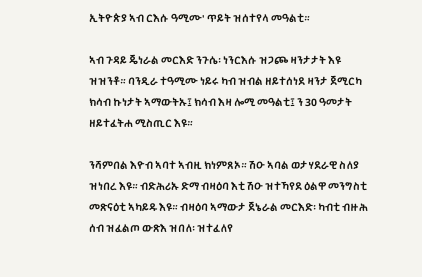ኢትዮጵያ ኣብ ርእሱ ዓሚሙ' ጥይት ዝሰተየላ መዓልቲ።

ኣብ ጉዳይ ጄነራል መርእድ ንጉሴ፡ ነንርእሱ ዝጋጮ ዛንታታት እዩ ዝዝንቶ። ባንዲራ ተዓሚሙ ነይሩ ካብ ዝብል ዘይተሰነደ ዛንታ ጀሚርካ ክሳብ ኩነታት ኣማውትኡ፤ ክሳብ እዛ ሎሚ መዓልቲ፤ ን 30 ዓመታት ዘይተፈትሐ ሚስጢር እዩ።

ንሻምበል እዮብ ኣባተ ኣብዚ ክነምጸኦ። ሽዑ ኣባል ወታሃደራዊ ስለያ ዝነበረ እዩ። ብድሕሪኡ ድማ ብዛዕባ እቲ ሽዑ ዝተኻየደ ዕልዋ መንግስቲ መጽናዕቲ ኣካይዱ እዩ። ብዛዕባ ኣማውታ ጀኔራል መርእድ፡ ካብቲ ብዙሕ ሰብ ዝፈልጦ ውጽእ ዝበለ፡ ዝተፈለየ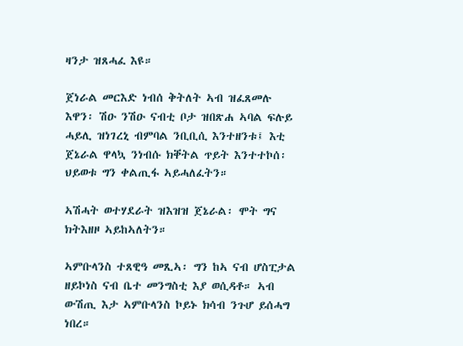ዛንታ ዝጸሓፈ እዩ።

ጀነራል መርእድ ነብሰ ቅትለት ኣብ ዝፈጸመሉ እዋን፡ ሽዑ ንሽዑ ናብቲ ቦታ ዝበጽሐ ኣባል ፍሉይ ሓይሊ ዝነገረኒ ብምባል ንቢቢሲ እንተዘንቱ፤ እቲ ጀኔራል ዋላኳ ንነብሱ ክቐትል ጥይት እንተተኮሰ፡ ህይወቱ ግን ቀልጢፋ ኣይሓለፈትን።

ኣሽሓት ወተሃደራት ዝእዝዝ ጀኔራል፡ ሞት ግና ክትእዘዞ ኣይከኣለትን።

ኣምቡላንስ ተጸዊዓ መጺኣ፡ ግን ከኣ ናብ ሆስፒታል ዘይኮነስ ናብ ቤተ መንግስቲ እያ ወሲዳቶ። ኣብ ውሽጢ እታ ኣምቡላንስ ኮይኑ ክሳብ ንጉሆ ይሰሓግ ነበረ።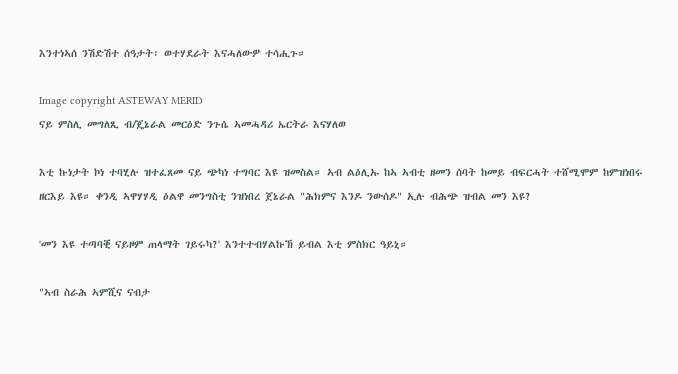እንተነኣሰ ንሽድሽተ ሰዓታት፡ ወተሃደራት እናሓለውዎ ተሳሒጉ።

Image copyright ASTEWAY MERID
ናይ ምስሊ መግለጺ ብ/ጄኔራል መርዕድ ንጉሴ ኣመሓዳሪ ኤርትራ እናሃለወ

እቲ ኩነታት ኮነ ተባሂሉ ዝተፈጸመ ናይ ጭካነ ተግባር እዩ ዝመስል። ኣብ ልዕሊኡ ከኣ ኣብቲ ዘመን ሰባት ከመይ ብፍርሓት ተሸሚሞም ከምዝነበሩ ዘርእይ እዩ። ቀንዲ ኣዋሃሃዲ ዕልዋ መንግስቲ ንዝነበረ ጀኔራል "ሕክምና እንዶ ንውሰዶ" ኢሉ ብሕጭ ዝብል መን እዩ?

'መን እዩ ተጣባቒ ናይዞም ጠላማት ገይሩካ?' እንተተብሃልኩኸ ይብል እቲ ምስክር ዓይኒ።

"ኣብ ስራሕ ኣምሺና ናብታ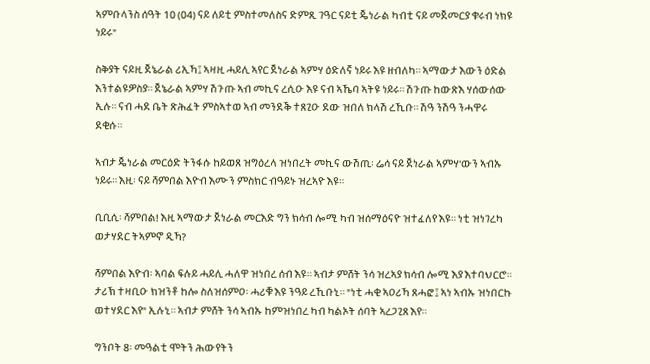ኣምቡላንስ ሰዓት 10 (04) ናይ ለይቲ ምስተመለስና ድምጺ ገዓር ናይቲ ጄነራል ካብቲ ናይ መጀመርያ ቁሩብ ነክዩ ነይሩ"

ስቅያት ናይዚ ጀኔራል ሪኢኻ፤ ኣዛዚ ሓይሊ ኣየር ጀነራል ኣምሃ ዕድለኛ ነይሩ እዩ ዘብለካ። ኣማውታ እውን ዕድል እንተልዩዎስያ። ጀኔራል ኣምሃ ሽጉጡ ኣብ መኪና ረሲዑ እዩ ናብ ኣኼባ ኣትዩ ነይሩ። ሽጉጡ ከውጽእ ሃሰውሰው ኢሉ። ናብ ሓደ ቤት ጽሕፈት ምስኣተወ ኣብ መንደቕ ተጸጊዑ ደው ዝበለ ክላሽ ረኺቡ። ሽዓ ንሽዓ ንሓዋሩ ደቂሱ።

ኣብታ ጄነራል መርዕድ ትንፋሱ ከይወጸ ዝግዕረላ ዝነበረት መኪና ውሽጢ፡ ሬሳ ናይ ጀነራል ኣምሃ'ውን ኣብኡ ነይሩ። እዚ፡ ናይ ሻምበል እዮብ እሙን ምስክር ብዓይኑ ዝረኣዮ እዩ።

ቢቢሲ፡ ሻምበል! እዚ ኣማውታ ጀነራል መርእድ ግን ክሳብ ሎሚ ካብ ዝሰማዕናዮ ዝተፈለየ እዩ። ነቲ ዝነገረካ ወታሃደር ትኣምኖ ዲኻ?

ሻምበል እዮብ፡ ኣባል ፍሉይ ሓይሊ ሓለዋ ዝነበረ ሰብ እዩ። ኣብታ ምሸት ንሳ ዝረኣያ ክሳብ ሎሚ እያ እተባህርሮ። ታሪኽ ተዛቢዑ ክዝንቶ ከሎ ስለዝሰምዐ፡ ሓሪቑ እዩ ንዓይ ረኺቡኒ። "ነቲ ሓቂ ኣዐሪኻ ጸሓፎ፤ ኣነ ኣብኡ ዝነበርኩ ወተሃደር እየ" ኢሉኒ። ኣብታ ምሸት ንሳ ኣብኡ ከምዝነበረ ካብ ካልኦት ሰባት ኣረጋጊጸ እየ።

ግንቦት 8፡ መዓልቲ ሞትን ሕውየትን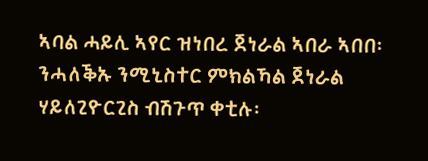ኣባል ሓይሊ ኣየር ዝነበረ ጀነራል ኣበራ ኣበበ፡ ንሓለቕኡ ንሚኒስተር ምክልኻል ጀነራል ሃይለጊዮርጊስ ብሽጉጥ ቀቲሉ፡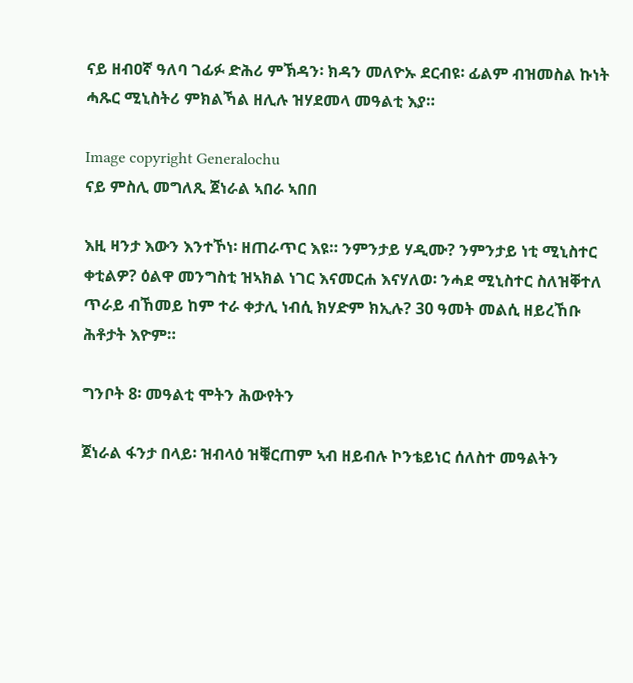ናይ ዘብዐኛ ዓለባ ገፊፉ ድሕሪ ምኽዳን፡ ክዳን መለዮኡ ደርብዩ፡ ፊልም ብዝመስል ኩነት ሓጹር ሚኒስትሪ ምክልኻል ዘሊሉ ዝሃደመላ መዓልቲ እያ።

Image copyright Generalochu
ናይ ምስሊ መግለጺ ጀነራል ኣበራ ኣበበ

እዚ ዛንታ እውን እንተኾነ፡ ዘጠራጥር እዩ። ንምንታይ ሃዲሙ? ንምንታይ ነቲ ሚኒስተር ቀቲልዎ? ዕልዋ መንግስቲ ዝኣክል ነገር እናመርሐ እናሃለወ፡ ንሓደ ሚኒስተር ስለዝቐተለ ጥራይ ብኸመይ ከም ተራ ቀታሊ ነብሲ ክሃድም ክኢሉ? 30 ዓመት መልሲ ዘይረኸቡ ሕቶታት እዮም።

ግንቦት 8፡ መዓልቲ ሞትን ሕውየትን

ጀነራል ፋንታ በላይ፡ ዝብላዕ ዝቑርጠም ኣብ ዘይብሉ ኮንቴይነር ሰለስተ መዓልትን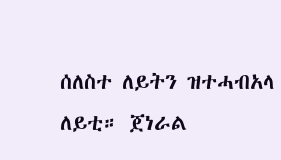ሰለስተ ለይትን ዝተሓብአላ ለይቲ። ጀነራል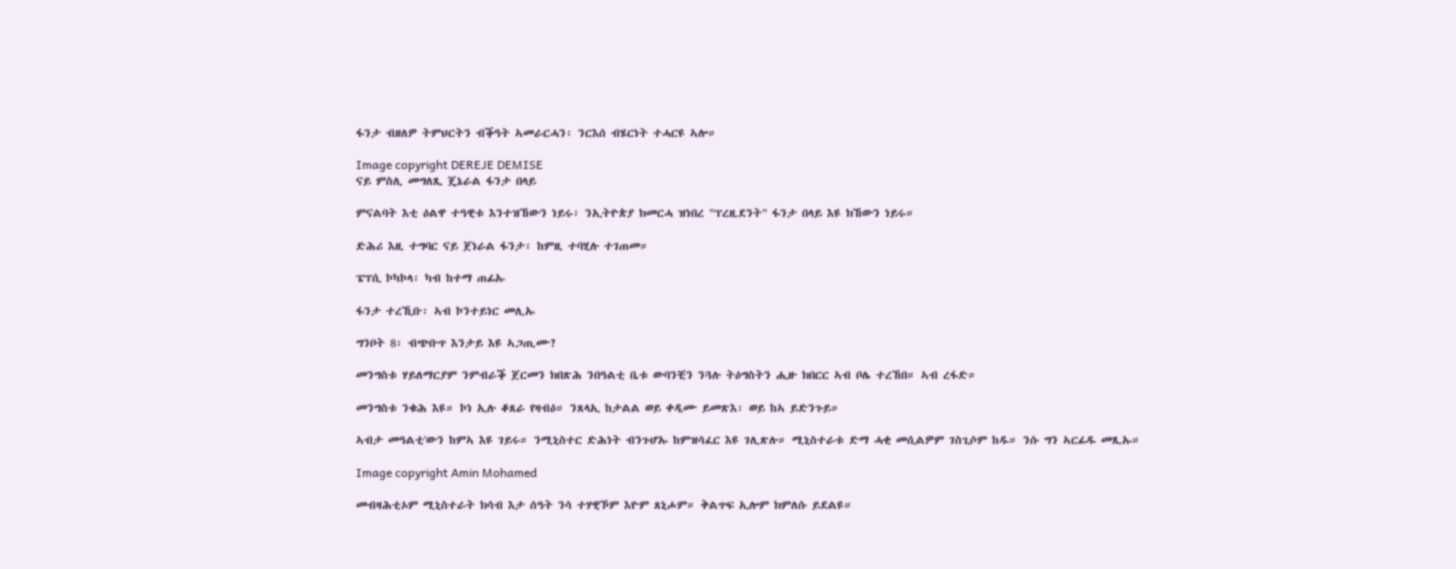ፋንታ ብዘለዎ ትምህርትን ብቕዓት ኣመራርሓን፡ ንርእሰ ብሄርነት ተሓርዩ ኣሎ።

Image copyright DEREJE DEMISE
ናይ ምስሊ መግለጺ ጄኔራል ፋንታ በላይ

ምናልባት እቲ ዕልዋ ተዓዊቱ እንተዝኸውን ነይሩ፡ ንኢትዮጵያ ክመርሓ ዝነበረ "ፕረዚደንት" ፋንታ በላይ እዩ ክኸውን ነይሩ።

ድሕሪ እዚ ተግባር ናይ ጀነራል ፋንታ፡ ከምዚ ተባሂሉ ተገጠመ።

ፔፕሲ ኮካኮላ፡ ካብ ከተማ ጠፊኡ

ፋንታ ተረኺቡ፡ ኣብ ኮንተይነር መሊኡ

ግንቦት 8፡ ብጭቡጥ እንታይ እዩ ኣጋጢሙ?

መንግስቱ ሃይለማርያም ንምብራቕ ጀርመን ክበጽሕ ንበዓልቲ ቤቱ ውባንቺን ንጓሉ ትዕግስትን ሒዙ ክበርር ኣብ ቦሌ ተረኸበ። ኣብ ረፋድ።

መንግስቱ ንቁሕ እዩ። ኮነ ኢሉ ቆጸራ የዛብዕ። ንጸላኢ ከታልል ወይ ቀዲሙ ይመጽእ፡ ወይ ከኣ ይድንጉይ።

ኣብታ መዓልቲ'ውን ከምኣ እዩ ገይሩ። ንሚኒስተር ድሕነት ብንጉሆኡ ከምዝሳፈር እዩ ገሊጽሉ። ሚኒስተራቱ ድማ ሓቂ መሲልዎም ገስጊሶም ከዱ። ንሱ ግን ኣርፊዱ መጺኡ።

Image copyright Amin Mohamed

መብዛሕቲኦም ሚኒስተራት ክሳብ እታ ሰዓት ንሳ ተሃዊኾም እዮም ጸኒሖም። ቅልጥፍ ኢሎም ክምለሱ ይደልዩ።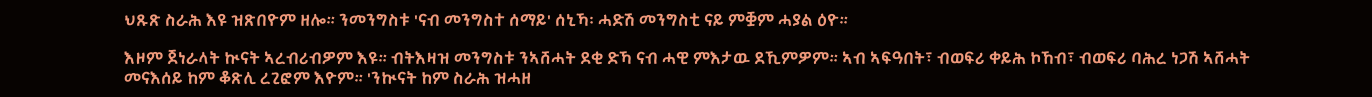ህጹጽ ስራሕ እዩ ዝጽበዮም ዘሎ። ንመንግስቱ 'ናብ መንግስተ ሰማይ' ሰኒኻ፡ ሓድሽ መንግስቲ ናይ ምቛም ሓያል ዕዮ።

እዞም ጀነራላት ኲናት ኣረብሪብዎም እዩ። ብትእዛዝ መንግስቱ ንኣሸሓት ደቂ ድኻ ናብ ሓዊ ምእታዉ ደኺምዎም። ኣብ ኣፍዓበት፣ ብወፍሪ ቀይሕ ኮኸብ፣ ብወፍሪ ባሕረ ነጋሽ ኣሸሓት መናእሰይ ከም ቆጽሊ ረጊፎም እዮም። 'ንኲናት ከም ስራሕ ዝሓዘ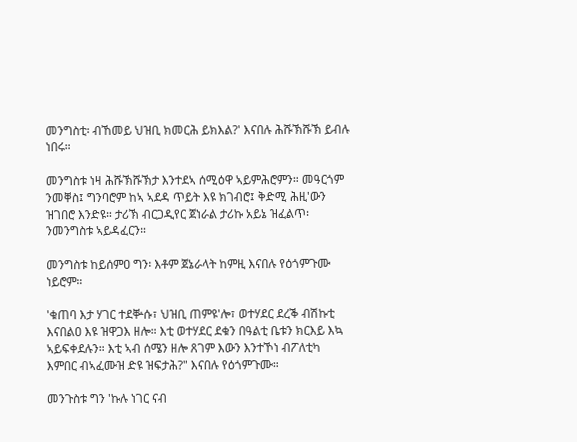መንግስቲ፡ ብኸመይ ህዝቢ ክመርሕ ይክእል?' እናበሉ ሕሹኽሹኽ ይብሉ ነበሩ።

መንግስቱ ነዛ ሕሹኽሹኽታ እንተደኣ ሰሚዕዋ ኣይምሕሮምን። መዓርጎም ንመቐስ፤ ግንባሮም ከኣ ኣደዳ ጥይት እዩ ክገብሮ፤ ቅድሚ ሕዚ'ውን ዝገበሮ እንድዩ። ታሪኽ ብርጋዲየር ጀነራል ታሪኩ አይኔ ዝፈልጥ፡ ንመንግስቱ ኣይዳፈርን።

መንግስቱ ከይሰምዐ ግን፡ እቶም ጀኔራላት ከምዚ እናበሉ የዕጎምጉሙ ነይሮም።

'ቁጠባ እታ ሃገር ተደቝሱ፣ ህዝቢ ጠምዩ'ሎ፣ ወተሃደር ደረቕ ብሽኩቲ እናበልዐ እዩ ዝዋጋእ ዘሎ። እቲ ወተሃደር ደቁን በዓልቲ ቤቱን ክርእይ እኳ ኣይፍቀደሉን። እቲ ኣብ ሰሜን ዘሎ ጸገም እውን እንተኾነ ብፖለቲካ እምበር ብኣፈሙዝ ድዩ ዝፍታሕ?" እናበሉ የዕጎምጉሙ።

መንጉስቱ ግን 'ኩሉ ነገር ናብ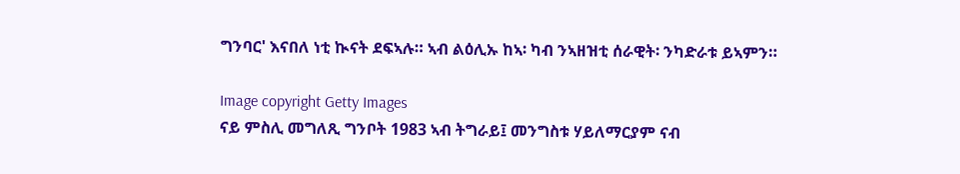ግንባር' እናበለ ነቲ ኲናት ደፍኣሉ። ኣብ ልዕሊኡ ከኣ፡ ካብ ንኣዘዝቲ ሰራዊት፡ ንካድራቱ ይኣምን።

Image copyright Getty Images
ናይ ምስሊ መግለጺ ግንቦት 1983 ኣብ ትግራይ፤ መንግስቱ ሃይለማርያም ናብ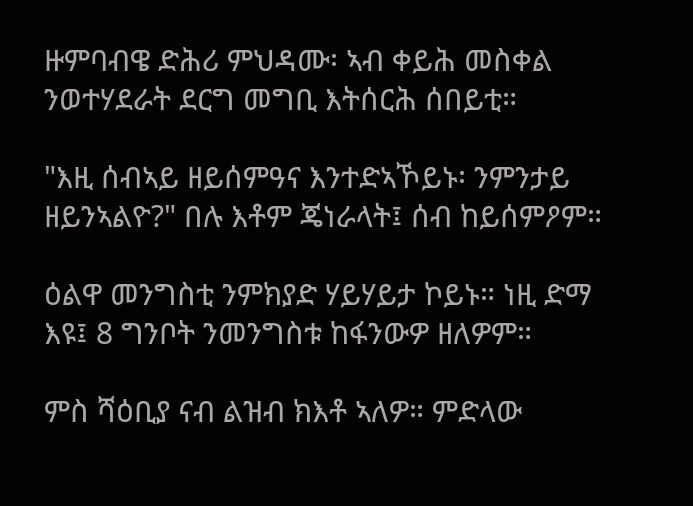ዙምባብዌ ድሕሪ ምህዳሙ፡ ኣብ ቀይሕ መስቀል ንወተሃደራት ደርግ መግቢ እትሰርሕ ሰበይቲ።

"እዚ ሰብኣይ ዘይሰምዓና እንተድኣኾይኑ፡ ንምንታይ ዘይንኣልዮ?" በሉ እቶም ጄነራላት፤ ሰብ ከይሰምዖም።

ዕልዋ መንግስቲ ንምክያድ ሃይሃይታ ኮይኑ። ነዚ ድማ እዩ፤ 8 ግንቦት ንመንግስቱ ከፋንውዎ ዘለዎም።

ምስ ሻዕቢያ ናብ ልዝብ ክእቶ ኣለዎ። ምድላው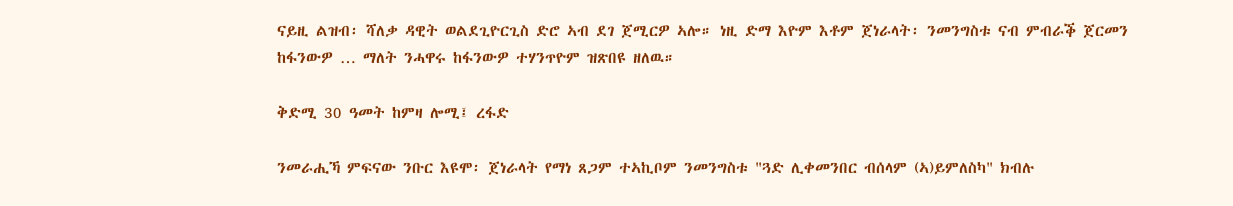ናይዚ ልዝብ፡ ሻለቃ ዳዊት ወልደጊዮርጊስ ድሮ ኣብ ደገ ጀሚርዎ ኣሎ። ነዚ ድማ እዮም እቶም ጀነራላት፡ ንመንግስቱ ናብ ምብራቕ ጀርመን ከፋንውዎ … ማለት ንሓዋሩ ከፋንውዎ ተሃንጥዮም ዝጽበዩ ዘለዉ።

ቅድሚ 30 ዓመት ከምዛ ሎሚ፤ ረፋድ

ንመራሒኻ ምፍናው ንቡር እዩሞ፡ ጀነራላት የማነ ጸጋም ተኣኪቦም ንመንግስቱ "ጓድ ሊቀመንበር ብሰላም (ኣ)ይምለስካ" ክብሉ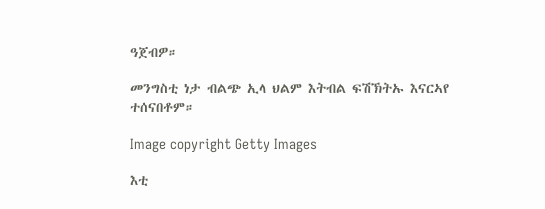ዓጀብዎ።

መንግስቲ ነታ ብልጭ ኢላ ህልም እትብል ፍሽኽትኡ እናርኣየ ተሰናበቶም።

Image copyright Getty Images

እቲ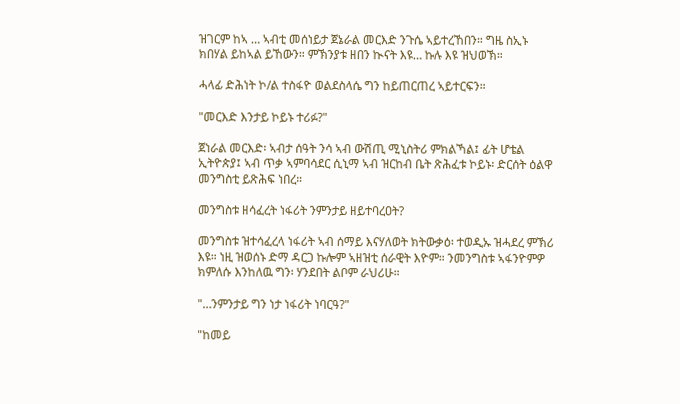ዝገርም ከኣ … ኣብቲ መሰነይታ ጀኔራል መርእድ ንጉሴ ኣይተረኸበን። ግዜ ስኢኑ ክበሃል ይከኣል ይኸውን። ምኽንያቱ ዘበን ኲናት እዩ… ኩሉ እዩ ዝህወኽ።

ሓላፊ ድሕነት ኮ/ል ተስፋዮ ወልደስላሴ ግን ከይጠርጠረ ኣይተርፍን።

"መርእድ እንታይ ኮይኑ ተሪፉ?"

ጀነራል መርእድ፡ ኣብታ ሰዓት ንሳ ኣብ ውሽጢ ሚኒስትሪ ምክልኻል፤ ፊት ሆቴል ኢትዮጵያ፤ ኣብ ጥቃ ኣምባሳደር ሲኒማ ኣብ ዝርከብ ቤት ጽሕፈቱ ኮይኑ፡ ድርሰት ዕልዋ መንግስቲ ይጽሕፍ ነበረ።

መንግስቱ ዘሳፈረት ነፋሪት ንምንታይ ዘይተባረዐት?

መንግስቱ ዝተሳፈረላ ነፋሪት ኣብ ሰማይ እናሃለወት ክትውቃዕ፡ ተወዲኡ ዝሓደረ ምኽሪ እዩ። ነዚ ዝወሰኑ ድማ ዳርጋ ኩሎም ኣዘዝቲ ሰራዊት እዮም። ንመንግስቱ ኣፋንዮምዎ ክምለሱ እንከለዉ ግን፡ ሃንደበት ልቦም ራህሪሁ።

"…ንምንታይ ግን ነታ ነፋሪት ነባርዓ?"

"ከመይ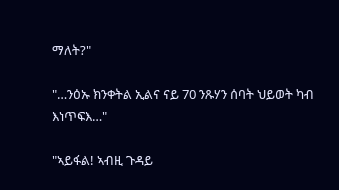ማለት?"

"…ንዕኡ ክንቀትል ኢልና ናይ 70 ንጹሃን ሰባት ህይወት ካብ እነጥፍእ…"

"ኣይፋል! ኣብዚ ጉዳይ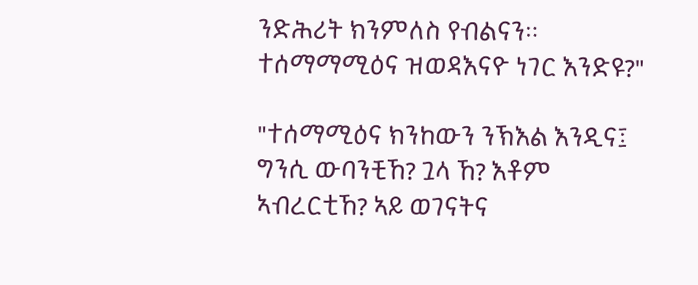ንድሕሪት ክንምለስ የብልናን። ተሰማማሚዕና ዝወዳእናዮ ነገር እንድዩ?"

"ተሰማሚዕና ክንከውን ንኽእል እንዲና፤ ግንሲ ውባንቺኸ? ጓላ ኸ? እቶም ኣብረርቲኸ? ኣይ ወገናትና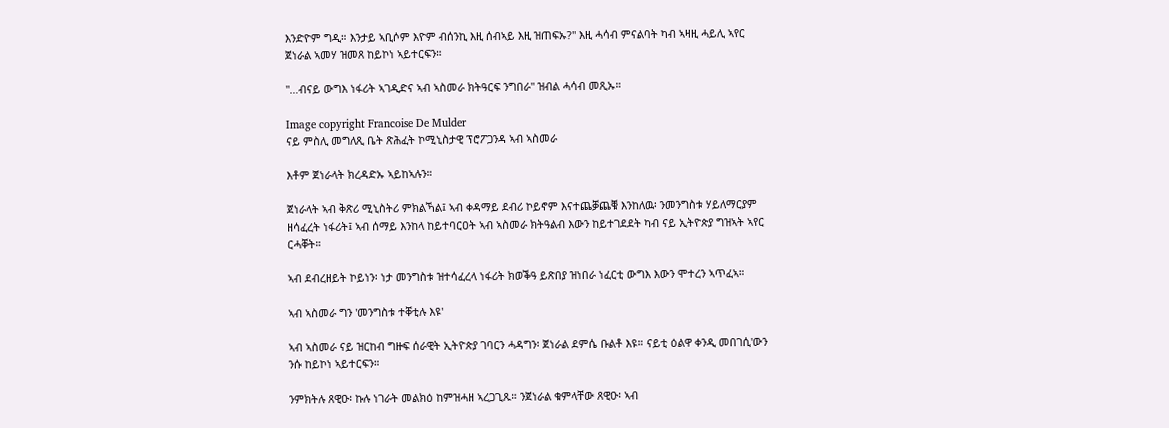እንድዮም ግዲ። እንታይ ኣቢሶም እዮም ብሰንኪ እዚ ሰብኣይ እዚ ዝጠፍኡ?" እዚ ሓሳብ ምናልባት ካብ ኣዛዚ ሓይሊ ኣየር ጀነራል ኣመሃ ዝመጸ ከይኮነ ኣይተርፍን።

"…ብናይ ውግእ ነፋሪት ኣገዲድና ኣብ ኣስመራ ክትዓርፍ ንግበራ" ዝብል ሓሳብ መጺኡ።

Image copyright Francoise De Mulder
ናይ ምስሊ መግለጺ ቤት ጽሕፈት ኮሚኒስታዊ ፕሮፖጋንዳ ኣብ ኣስመራ

እቶም ጀነራላት ክረዳድኡ ኣይከኣሉን።

ጀነራላት ኣብ ቅጽሪ ሚኒስትሪ ምክልኻል፤ ኣብ ቀዳማይ ደብሪ ኮይኖም እናተጨቓጨቑ እንከለዉ፡ ንመንግስቱ ሃይለማርያም ዘሳፈረት ነፋሪት፤ ኣብ ሰማይ እንከላ ከይተባርዐት ኣብ ኣስመራ ክትዓልብ እውን ከይተገደደት ካብ ናይ ኢትዮጵያ ግዝኣት ኣየር ርሓቐት።

ኣብ ደብረዘይት ኮይነን፡ ነታ መንግስቱ ዝተሳፈረላ ነፋሪት ክወቕዓ ይጽበያ ዝነበራ ነፈርቲ ውግእ እውን ሞተረን ኣጥፈኣ።

ኣብ ኣስመራ ግን 'መንግስቱ ተቐቲሉ እዩ'

ኣብ ኣስመራ ናይ ዝርከብ ግዙፍ ሰራዊት ኢትዮጵያ ገባርን ሓዳግን፡ ጀነራል ደምሴ ቡልቶ እዩ። ናይቲ ዕልዋ ቀንዲ መበገሲ'ውን ንሱ ከይኮነ ኣይተርፍን።

ንምክትሉ ጸዊዑ፡ ኩሉ ነገራት መልክዕ ከምዝሓዘ ኣረጋጊጹ። ንጀነራል ቁምላቸው ጸዊዑ፡ ኣብ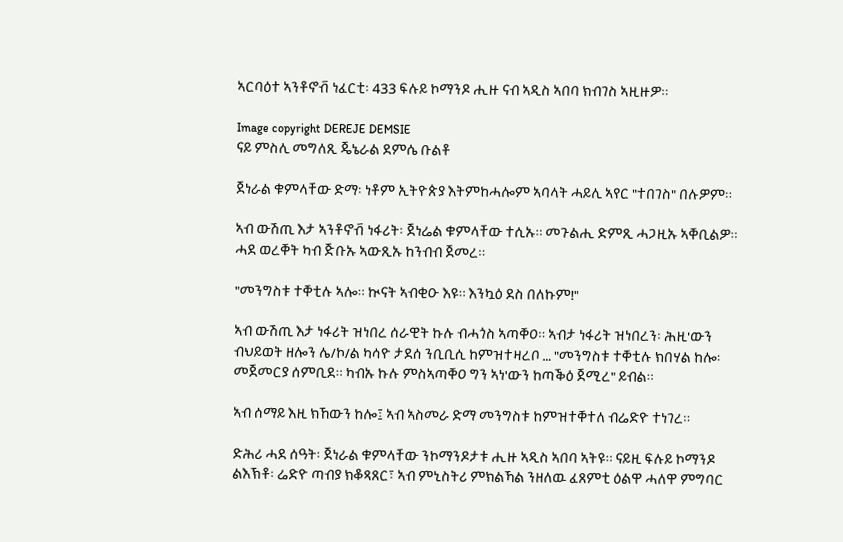ኣርባዕተ ኣንቶኖቭ ነፈርቲ፡ 433 ፍሉይ ኮማንዶ ሒዙ ናብ ኣዲስ ኣበባ ክብገስ ኣዚዙዎ።

Image copyright DEREJE DEMSIE
ናይ ምስሊ መግለጺ ጄኔራል ደምሴ ቡልቶ

ጀነራል ቁምላቸው ድማ፡ ነቶም ኢትዮጵያ እትምከሓሎም ኣባላት ሓይሊ ኣየር "ተበገስ" በሉዎም።

ኣብ ውሽጢ እታ ኣንቶኖቭ ነፋሪት፡ ጀነሬል ቁምላቸው ተሲኡ። መጉልሒ ድምጺ ሓጋዚኡ ኣቐቢልዎ። ሓደ ወረቐት ካብ ጅቡኡ ኣውጺኡ ከንብብ ጀመረ።

"መንግስቱ ተቐቲሉ ኣሎ። ኲናት ኣብቂዑ እዩ። እንኳዕ ደስ በለኩም!"

ኣብ ውሽጢ እታ ነፋሪት ዝነበረ ሰራዊት ኩሉ ብሓጎስ ኣጣቐዐ። ኣብታ ነፋሪት ዝነበረን፡ ሕዚ'ውን ብህይወት ዘሎን ሌ/ኮ/ል ካሳዮ ታደሰ ንቢቢሲ ከምዝተዛረቦ … "መንግስቱ ተቐቲሉ ክበሃል ከሎ፡ መጀመርያ ሰምቢደ። ካብኡ ኩሉ ምስኣጣቐዐ ግን ኣነ'ውን ከጣቕዕ ጀሚረ" ይብል።

ኣብ ሰማይ እዚ ክኸውን ከሎ፤ ኣብ ኣስመራ ድማ መንግስቱ ከምዝተቐተለ ብሬድዮ ተነገረ።

ድሕሪ ሓደ ሰዓት፡ ጀነራል ቁምላቸው ንኮማንዶታቱ ሒዙ ኣዲስ ኣበባ ኣትዩ። ናይዚ ፍሉይ ኮማንዶ ልእኽቶ፡ ሬድዮ ጣብያ ክቆጻጸር፣ ኣብ ምኒስትሪ ምክልኻል ንዘለዉ ፈጸምቲ ዕልዋ ሓለዋ ምግባር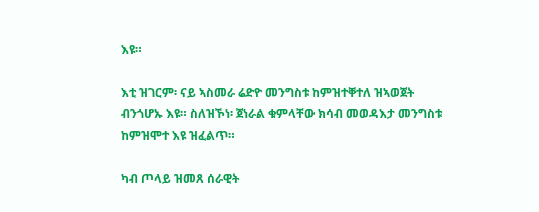እዩ።

እቲ ዝገርም፡ ናይ ኣስመራ ሬድዮ መንግስቱ ከምዝተቐተለ ዝኣወጀት ብንጎሆኡ እዩ። ስለዝኾነ፡ ጀነራል ቁምላቸው ክሳብ መወዳእታ መንግስቱ ከምዝሞተ እዩ ዝፈልጥ።

ካብ ጦላይ ዝመጸ ሰራዊት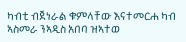ካብቲ ብጀነራል ቁምላቸው እናተመርሐ ካብ ኣስመራ ንኣዲስ አበባ ዝኣተወ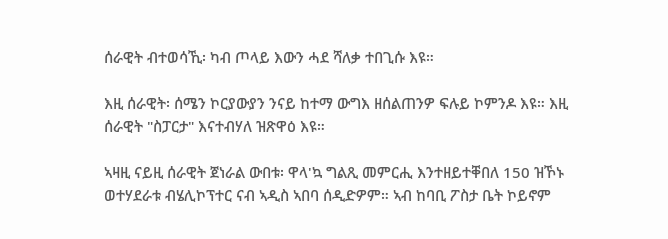ሰራዊት ብተወሳኺ፡ ካብ ጦላይ እውን ሓደ ሻለቃ ተበጊሱ እዩ።

እዚ ሰራዊት፡ ሰሜን ኮርያውያን ንናይ ከተማ ውግእ ዘሰልጠንዎ ፍሉይ ኮምንዶ እዩ። እዚ ሰራዊት "ስፓርታ" እናተብሃለ ዝጽዋዕ እዩ።

ኣዛዚ ናይዚ ሰራዊት ጀነራል ውበቱ፡ ዋላ'ኳ ግልጺ መምርሒ እንተዘይተቐበለ 150 ዝኾኑ ወተሃደራቱ ብሄሊኮፕተር ናብ ኣዲስ ኣበባ ሰዲድዎም። ኣብ ከባቢ ፖስታ ቤት ኮይኖም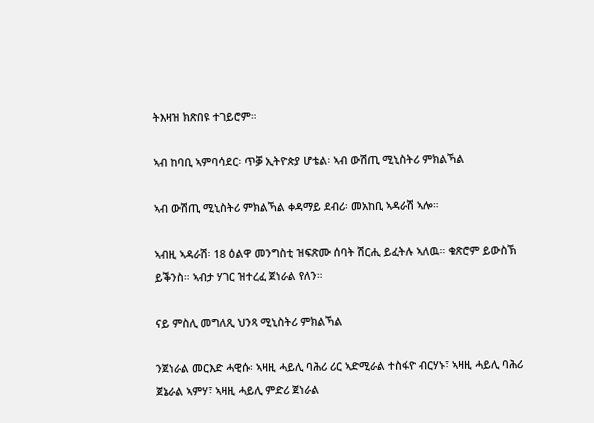ትእዛዝ ክጽበዩ ተገይሮም።

ኣብ ከባቢ ኣምባሳደር፡ ጥቓ ኢትዮጵያ ሆቴል፡ ኣብ ውሽጢ ሚኒስትሪ ምክልኻል

ኣብ ውሽጢ ሚኒስትሪ ምክልኻል ቀዳማይ ደብሪ፡ መአከቢ ኣዳራሽ ኣሎ።

ኣብዚ ኣዳራሽ፡ 18 ዕልዋ መንግስቲ ዝፍጽሙ ሰባት ሽርሒ ይፈትሉ ኣለዉ። ቁጽሮም ይውስኽ ይቕንስ። ኣብታ ሃገር ዝተረፈ ጀነራል የለን።

ናይ ምስሊ መግለጺ ህንጻ ሚኒስትሪ ምክልኻል

ንጀነራል መርእድ ሓዊሱ፡ ኣዛዚ ሓይሊ ባሕሪ ሪር ኣድሚራል ተስፋዮ ብርሃኑ፣ ኣዛዚ ሓይሊ ባሕሪ ጀኔራል ኣምሃ፣ ኣዛዚ ሓይሊ ምድሪ ጀነራል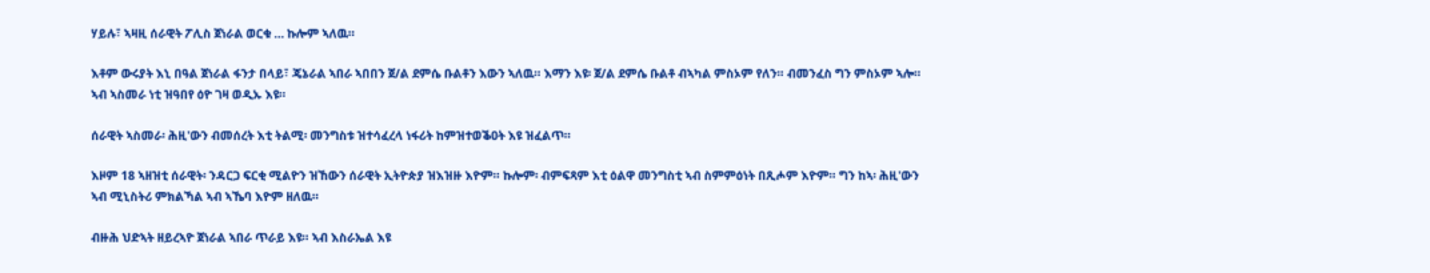ሃይሉ፣ ኣዛዚ ሰራዊት ፖሊስ ጀነራል ወርቁ … ኩሎም ኣለዉ።

እቶም ውሩያት እኒ በዓል ጀነራል ፋንታ በላይ፣ ጄኔራል ኣበራ ኣበበን ጀ/ል ደምሴ ቡልቶን እውን ኣለዉ። እማን እዩ፡ ጀ/ል ደምሴ ቡልቶ ብኣካል ምስኦም የለን። ብመንፈስ ግን ምስኦም ኣሎ። ኣብ ኣስመራ ነቲ ዝዓበየ ዕዮ ገዛ ወዲኡ እዩ።

ሰራዊት ኣስመራ፡ ሕዚ'ውን ብመሰረት እቲ ትልሚ፡ መንግስቱ ዝተሳፈረላ ነፋሪት ከምዝተወቕዐት እዩ ዝፈልጥ።

እዞም 18 ኣዘዝቲ ሰራዊት፡ ንዳርጋ ፍርቂ ሚልዮን ዝኸውን ሰራዊት ኢትዮጵያ ዝእዝዙ እዮም። ኩሎም፡ ብምፍጻም እቲ ዕልዋ መንግስቲ ኣብ ስምምዕነት በጺሖም እዮም። ግን ከኣ፡ ሕዚ'ውን ኣብ ሚኒስትሪ ምክልኻል ኣብ ኣኼባ እዮም ዘለዉ።

ብዙሕ ህድኣት ዘይረኣዮ ጀነራል ኣበራ ጥራይ እዩ። ኣብ እስራኤል እዩ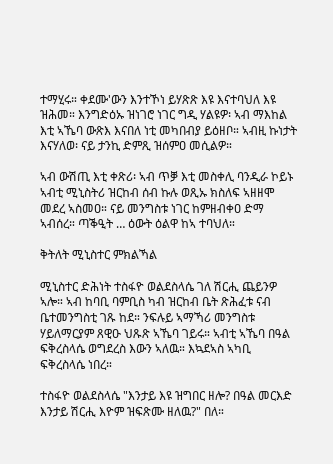ተማሂሩ። ቀደሙ'ውን እንተኾነ ይሃጽጽ እዩ እናተባህለ እዩ ዝሕመ። እንግድዕኡ ዝነገሮ ነገር ግዲ ሃልዩዎ፡ ኣብ ማእከል እቲ ኣኼባ ውጽእ እናበለ ነቲ መካበብያ ይዕዘቦ። ኣብዚ ኩነታት እናሃለወ፡ ናይ ታንኪ ድምጺ ዝሰምዐ መሲልዎ።

ኣብ ውሽጢ እቲ ቀጽሪ፡ ኣብ ጥቓ እቲ መስቀሊ ባንዲራ ኮይኑ ኣብቲ ሚኒስትሪ ዝርከብ ሰብ ኩሉ ወጺኡ ክስለፍ ኣዘዘሞ መደረ ኣስመዐ። ናይ መንግስቱ ነገር ከምዘብቀዐ ድማ ኣብሰረ። ጣቕዒት … ዕውት ዕልዋ ከኣ ተባህለ።

ቅትለት ሚኒስተር ምክልኻል

ሚኒስተር ድሕነት ተስፋዮ ወልደስላሴ ገለ ሽርሒ ጨይንዎ ኣሎ። ኣብ ከባቢ ባምቢስ ካብ ዝርከብ ቤት ጽሕፈቱ ናብ ቤተመንግስቲ ገጹ ከደ። ንፍሉይ ኣማኻሪ መንግስቱ ሃይለማርያም ጸዊዑ ህጹጽ ኣኼባ ገይሩ። ኣብቲ ኣኼባ በዓል ፍቅረስላሴ ወግደረስ እውን ኣለዉ። እኳደኣስ ኣካቢ ፍቅረስላሴ ነበረ።

ተስፋዮ ወልደስላሴ "እንታይ እዩ ዝግበር ዘሎ? በዓል መርእድ እንታይ ሽርሒ እዮም ዝፍጽሙ ዘለዉ?" በለ።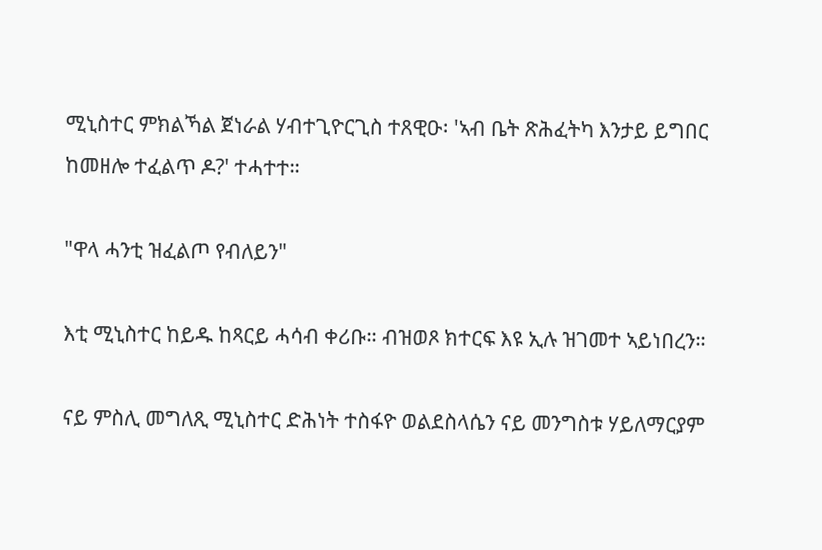ሚኒስተር ምክልኻል ጀነራል ሃብተጊዮርጊስ ተጸዊዑ፡ 'ኣብ ቤት ጽሕፈትካ እንታይ ይግበር ከመዘሎ ተፈልጥ ዶ?' ተሓተተ።

"ዋላ ሓንቲ ዝፈልጦ የብለይን"

እቲ ሚኒስተር ከይዱ ከጻርይ ሓሳብ ቀሪቡ። ብዝወጾ ክተርፍ እዩ ኢሉ ዝገመተ ኣይነበረን።

ናይ ምስሊ መግለጺ ሚኒስተር ድሕነት ተስፋዮ ወልደስላሴን ናይ መንግስቱ ሃይለማርያም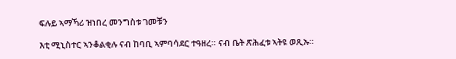ፍሉይ ኣማኻሪ ዝነበረ መንግስቱ ገመቹን

እቲ ሚኒስተር ኣንቆልቂሉ ናብ ከባቢ ኣምባሳደር ተዓዘረ። ናብ ቤት ጽሕፈቱ ኣትዩ ወጺኡ።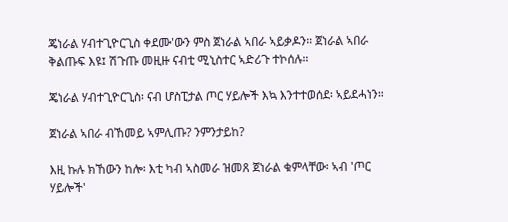ጄነራል ሃብተጊዮርጊስ ቀደሙ'ውን ምስ ጀነራል ኣበራ ኣይቃዶን። ጀነራል ኣበራ ቅልጡፍ እዩ፤ ሽጉጡ መዚዙ ናብቲ ሚኒስተር ኣድሪጉ ተኮሰሉ።

ጄነራል ሃብተጊዮርጊስ፡ ናብ ሆስፒታል ጦር ሃይሎች እኳ እንተተወሰደ፡ ኣይደሓነን።

ጀነራል ኣበራ ብኸመይ ኣምሊጡ? ንምንታይከ?

እዚ ኩሉ ክኸውን ከሎ፡ እቲ ካብ ኣስመራ ዝመጸ ጀነራል ቁምላቸው፡ ኣብ 'ጦር ሃይሎች'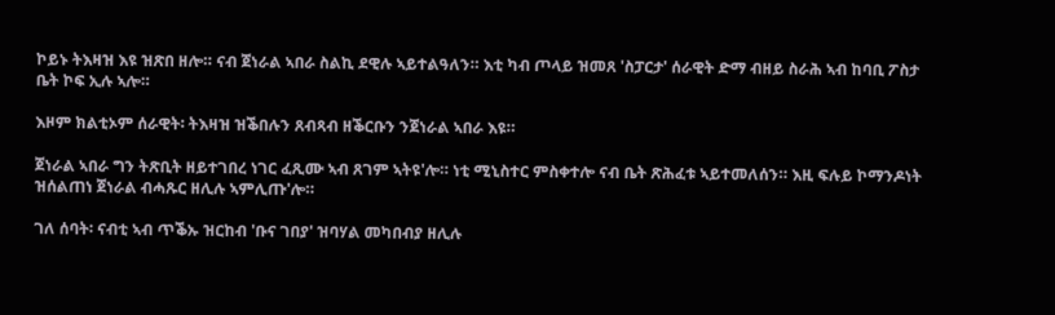ኮይኑ ትእዛዝ እዩ ዝጽበ ዘሎ። ናብ ጀነራል ኣበራ ስልኪ ደዊሉ ኣይተልዓለን። እቲ ካብ ጦላይ ዝመጸ 'ስፓርታ' ሰራዊት ድማ ብዘይ ስራሕ ኣብ ከባቢ ፖስታ ቤት ኮፍ ኢሉ ኣሎ።

እዞም ክልቲኦም ሰራዊት፡ ትእዛዝ ዝቕበሉን ጸብጻብ ዘቕርቡን ንጀነራል ኣበራ እዩ።

ጀነራል ኣበራ ግን ትጽቢት ዘይተገበረ ነገር ፈጺሙ ኣብ ጸገም ኣትዩ'ሎ። ነቲ ሚኒስተር ምስቀተሎ ናብ ቤት ጽሕፈቱ ኣይተመለሰን። እዚ ፍሉይ ኮማንዶነት ዝሰልጠነ ጀነራል ብሓጹር ዘሊሉ ኣምሊጡ'ሎ።

ገለ ሰባት፡ ናብቲ ኣብ ጥቕኡ ዝርከብ 'ቡና ገበያ' ዝባሃል መካበብያ ዘሊሉ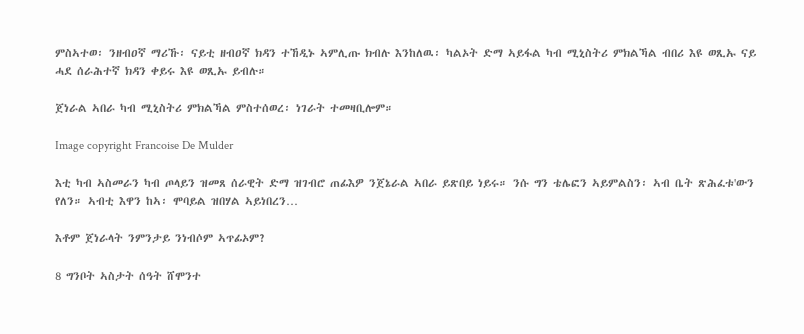ምስኣተወ፡ ንዘብዐኛ ማሪኹ፡ ናይቲ ዘብዐኛ ክዳን ተኸዲኑ ኣምሊጡ ክብሉ እንከለዉ፡ ካልኦት ድማ ኣይፋል ካብ ሚኒስትሪ ምክልኻል ብበሪ እዩ ወጺኡ ናይ ሓደ ሰራሕተኛ ክዳን ቀይሩ እዩ ወጺኡ ይብሉ።

ጀነራል ኣበራ ካብ ሚኒስትሪ ምክልኻል ምስተሰወረ፡ ነገራት ተመዛቢሎም።

Image copyright Francoise De Mulder

እቲ ካብ ኣስመራን ካብ ጦላይን ዝመጸ ሰራዊት ድማ ዝገብሮ ጠፊእዎ ንጀኔራል ኣበራ ይጽበይ ነይሩ። ንሱ ግን ቴሌፎን ኣይምልስን፡ ኣብ ቤት ጽሕፈቱ'ውን የለን። ኣብቲ እዋን ከኣ፡ ሞባይል ዝበሃል ኣይነበረን…

እቶም ጀነራላት ንምንታይ ንነብሶም ኣጥፊኦም?

8 ግንቦት ኣስታት ሰዓት ሸሞንተ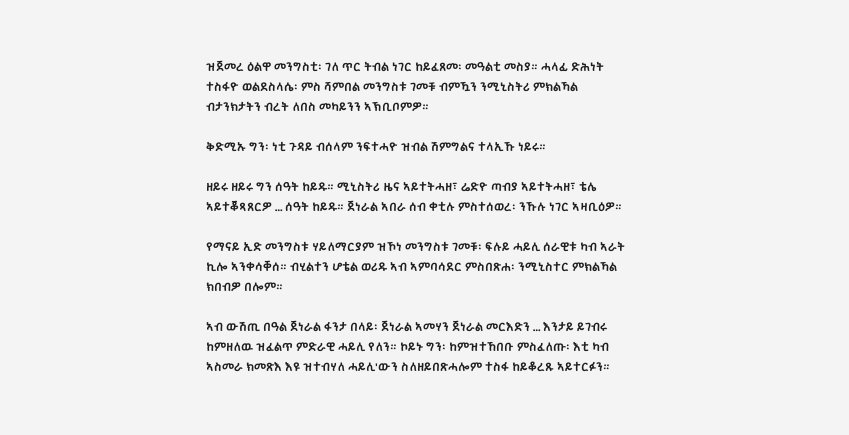ዝጀመረ ዕልዋ መንግስቲ፡ ገለ ጥር ትብል ነገር ከይፈጸመ፡ መዓልቲ መስያ። ሓላፊ ድሕነት ተስፋዮ ወልደስላሴ፡ ምስ ሻምበል መንግስቱ ገመቹ ብምዃን ንሚኒስትሪ ምክልኻል ብታንክታትን ብረት ለበስ መካይንን ኣኽቢቦምዎ።

ቅድሚኡ ግን፡ ነቲ ጉዳይ ብሰላም ንፍተሓዮ ዝብል ሽምግልና ተላኢኹ ነይሩ።

ዘይሩ ዘይሩ ግን ሰዓት ከይዱ። ሚኒስትሪ ዜና ኣይተትሓዘ፣ ሬድዮ ጣብያ ኣይተትሓዘ፣ ቴሌ ኣይተቖጻጸርዎ … ሰዓት ከይዱ። ጀነራል ኣበራ ሰብ ቀቲሉ ምስተሰወረ፡ ንኹሉ ነገር ኣዛቢዕዎ።

የማናይ ኢድ መንግስቱ ሃይለማርያም ዝኾነ መንግስቱ ገመቹ፡ ፍሉይ ሓይሊ ሰራዊቱ ካብ ኣራት ኪሎ ኣንቀሳቐሰ። ብሂልተን ሆቴል ወሪዱ ኣብ ኣምባሳደር ምስበጽሐ፡ ንሚኒስተር ምክልኻል ክበብዎ በሎም።

ኣብ ውሽጢ በዓል ጀነራል ፋንታ በላይ፡ ጀነራል ኣመሃን ጀነራል መርእድን … እንታይ ይገብሩ ከምዘለዉ ዝፈልጥ ምድራዊ ሓይሊ የለን። ኮይኑ ግን፡ ከምዝተኸበቡ ምስፈለጡ፡ እቲ ካብ ኣስመራ ክመጽእ እዩ ዝተብሃለ ሓይሊ'ውን ስለዘይበጽሓሎም ተስፋ ከይቆረጹ ኣይተርፉን።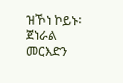ዝኾነ ኮይኑ፡ ጀነራል መርእድን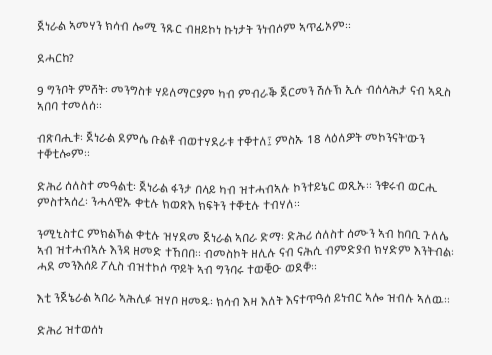ጀነራል ኣመሃን ክሳብ ሎሚ ንጹር ብዘይኮነ ኩነታት ንነብሶም ኣጥፊኦም።

ደሓርከ?

9 ግንቦት ምሸት፡ መንግስቱ ሃይለማርያም ካብ ምብራቕ ጀርመን ሽሉኽ ኢሉ ብሰላሕታ ናብ ኣዲስ ኣበባ ተመለሰ።

ብጽባሒቱ፡ ጀነራል ደምሴ ቡልቶ ብወተሃደራቱ ተቐተለ፤ ምስኡ 18 ላዕለዎት መኮንናት'ውን ተቐቲሎም።

ድሕሪ ሰለስተ መዓልቲ፡ ጀነራል ፋንታ በላይ ካብ ዝተሓብኣሉ ኮንተይኔር ወጺኡ። ንቁሩብ ወርሒ ምስተኣሰረ፡ ንሓላዊኡ ቀቲሉ ክወጽእ ክፍትን ተቐቲሉ ተብሃለ።

ንሚኒስተር ምክልኻል ቀቲሉ ዝሃደመ ጀነራል ኣበራ ድማ፡ ድሕሪ ሰለስተ ሰሙን ኣብ ከባቢ ጉለሌ ኣብ ዝተሓብኣሉ እንዳ ዘመድ ተኸበበ። ብመስኮት ዘሊሉ ናብ ናሕሲ ብምድያብ ክሃድም እንትብል፡ ሓደ መንእሰይ ፖሊስ ብዝተኮሶ ጥይት ኣብ ግንባሩ ተወቒዑ ወደቐ።

እቲ ንጀኔራል ኣበራ ኣሕሊፉ ዝሃቦ ዘመዱ፡ ክሳብ እዛ እለት እናተጥዓሰ ይነብር ኣሎ ዝብሉ ኣለዉ።

ድሕሪ ዝተወሰነ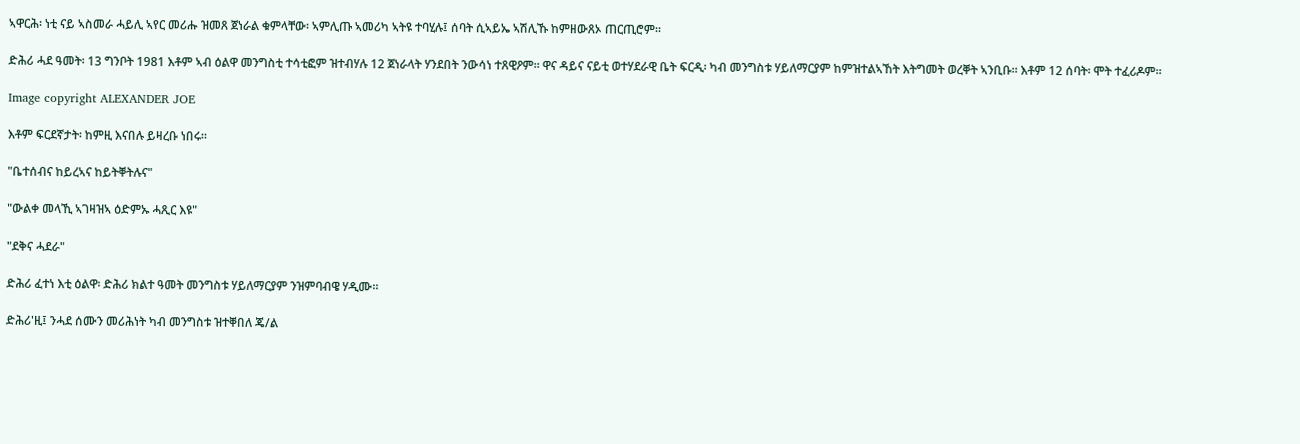ኣዋርሕ፡ ነቲ ናይ ኣስመራ ሓይሊ ኣየር መሪሑ ዝመጸ ጀነራል ቁምላቸው፡ ኣምሊጡ ኣመሪካ ኣትዩ ተባሂሉ፤ ሰባት ሲኣይኤ ኣሽሊኹ ከምዘውጸኦ ጠርጢሮም።

ድሕሪ ሓደ ዓመት፡ 13 ግንቦት 1981 እቶም ኣብ ዕልዋ መንግስቲ ተሳቲፎም ዝተብሃሉ 12 ጀነራላት ሃንደበት ንውሳነ ተጸዊዖም። ዋና ዳይና ናይቲ ወተሃደራዊ ቤት ፍርዲ፡ ካብ መንግስቱ ሃይለማርያም ከምዝተልኣኸት እትግመት ወረቐት ኣንቢቡ። እቶም 12 ሰባት፡ ሞት ተፈሪዶም።

Image copyright ALEXANDER JOE

እቶም ፍርደኛታት፡ ከምዚ እናበሉ ይዛረቡ ነበሩ።

"ቤተሰብና ከይረኣና ከይትቐትሉና"

"ውልቀ መላኺ ኣገዛዝኣ ዕድምኡ ሓጺር እዩ"

"ደቅና ሓደራ"

ድሕሪ ፈተነ እቲ ዕልዋ፡ ድሕሪ ክልተ ዓመት መንግስቱ ሃይለማርያም ንዝምባብዌ ሃዲሙ።

ድሕሪ'ዚ፤ ንሓደ ሰሙን መሪሕነት ካብ መንግስቱ ዝተቐበለ ጄ/ል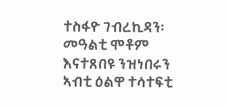ተስፋዮ ገብረኪዳን፡ መዓልቲ ሞቶም እናተጸበዩ ንዝነበሩን ኣብቲ ዕልዋ ተሳተፍቲ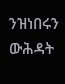ንዝነበሩን ውሕዳት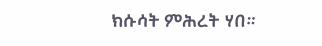ክሱሳት ምሕረት ሃበ።